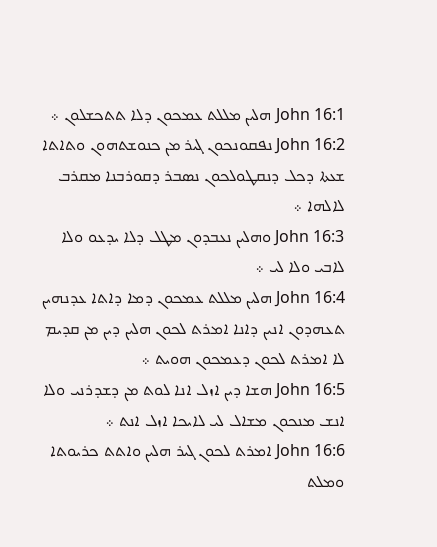John 16:1 ܗܠܝܢ ܡܠܠܬ ܥܡܟܘܢ ܕܠܐ ܬܬܟܫܠܘܢ ܀
John 16:2 ܢܦܩܘܢܟܘܢ ܓܝܪ ܡܢ ܟܢܘܫܬܗܘܢ ܘܬܐܬܐ ܫܥܬܐ ܕܟܠ ܕܢܩܛܘܠܟܘܢ ܢܤܒܪ ܕܩܘܪܒܢܐ ܡܩܪܒ ܠܐܠܗܐ ܀
John 16:3 ܘܗܠܝܢ ܢܥܒܕܘܢ ܡܛܠ ܕܠܐ ܝܕܥܘ ܘܠܐ ܠܐܒܝ ܘܠܐ ܠܝ ܀
John 16:4 ܗܠܝܢ ܡܠܠܬ ܥܡܟܘܢ ܕܡܐ ܕܐܬܐ ܥܕܢܗܝܢ ܬܥܗܕܘܢ ܐܢܝܢ ܕܐܢܐ ܐܡܪܬ ܠܟܘܢ ܗܠܝܢ ܕܝܢ ܡܢ ܩܕܝܡ ܠܐ ܐܡܪܬ ܠܟܘܢ ܕܥܡܟܘܢ ܗܘܝܬ ܀
John 16:5 ܗܫܐ ܕܝܢ ܐܙܠ ܐܢܐ ܠܘܬ ܡܢ ܕܫܕܪܢܝ ܘܠܐ ܐܢܫ ܡܢܟܘܢ ܡܫܐܠ ܠܝ ܠܐܝܟܐ ܐܙܠ ܐܢܬ ܀
John 16:6 ܐܡܪܬ ܠܟܘܢ ܓܝܪ ܗܠܝܢ ܘܐܬܬ ܟܪܝܘܬܐ ܘܡܠܬ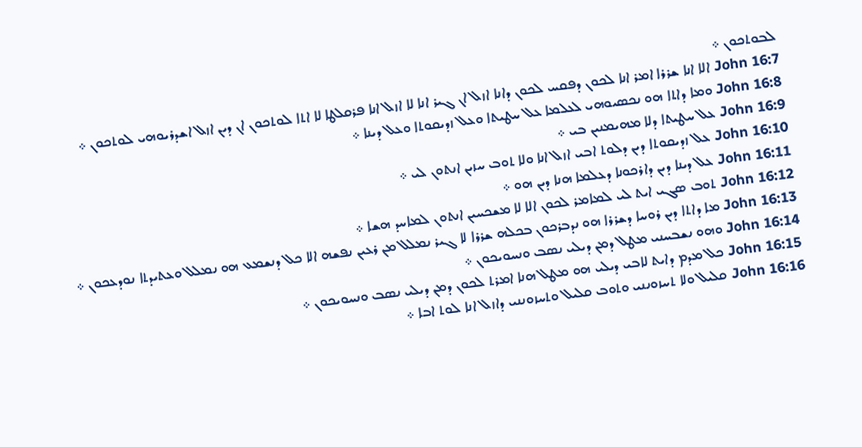ܠܒܘܬܟܘܢ ܀
John 16:7 ܐܠܐ ܐܢܐ ܫܪܪܐ ܐܡܪ ܐܢܐ ܠܟܘܢ ܕܦܩܚ ܠܟܘܢ ܕܐܢܐ ܐܙܠ ܐܢ ܓܝܪ ܐܢܐ ܠܐ ܐܙܠ ܐܢܐ ܦܪܩܠܛܐ ܠܐ ܐܬܐ ܠܘܬܟܘܢ ܐܢ ܕܝܢ ܐܙܠ ܐܫܕܪܝܘܗܝ ܠܘܬܟܘܢ ܀
John 16:8 ܘܡܐ ܕܐܬܐ ܗܘ ܢܟܤܝܘܗܝ ܠܥܠܡܐ ܥܠ ܚܛܝܬܐ ܘܥܠ ܙܕܝܩܘܬܐ ܘܥܠ ܕܝܢܐ ܀
John 16:9 ܥܠ ܚܛܝܬܐ ܕܠܐ ܡܗܝܡܢܝܢ ܒܝ ܀
John 16:10 ܥܠ ܙܕܝܩܘܬܐ ܕܝܢ ܕܠܘܬ ܐܒܝ ܐܙܠ ܐܢܐ ܘܠܐ ܬܘܒ ܚܙܝܢ ܐܢܬܘܢ ܠܝ ܀
John 16:11 ܥܠ ܕܝܢܐ ܕܝܢ ܕܐܪܟܘܢܐ ܕܥܠܡܐ ܗܢܐ ܕܝܢ ܗܘ ܀
John 16:12 ܬܘܒ ܤܓܝ ܐܝܬ ܠܝ ܠܡܐܡܪ ܠܟܘܢ ܐܠܐ ܠܐ ܡܫܟܚܝܢ ܐܢܬܘܢ ܠܡܐܚܕ ܗܫܐ ܀
John 16:13 ܡܐ ܕܐܬܐ ܕܝܢ ܪܘܚܐ ܕܫܪܪܐ ܗܘ ܢܕܒܪܟܘܢ ܒܟܠܗ ܫܪܪܐ ܠܐ ܓܝܪ ܢܡܠܠ ܡܢ ܪܥܝܢ ܢܦܫܗ ܐܠܐ ܟܠ ܕܢܫܡܥ ܗܘ ܢܡܠܠ ܘܥܬܝܕܬܐ ܢܘܕܥܟܘܢ ܀
John 16:14 ܘܗܘ ܢܫܒܚܢܝ ܡܛܠ ܕܡܢ ܕܝܠܝ ܢܤܒ ܘܢܚܘܝܟܘܢ ܀
John 16:15 ܟܠ ܡܕܡ ܕܐܝܬ ܠܐܒܝ ܕܝܠܝ ܗܘ ܡܛܠ ܗܢܐ ܐܡܪܬ ܠܟܘܢ ܕܡܢ ܕܝܠܝ ܢܤܒ ܘܢܚܘܝܟܘܢ ܀
John 16:16 ܩܠܝܠ ܘܠܐ ܬܚܙܘܢܢܝ ܘܬܘܒ ܩܠܝܠ ܘܬܚܙܘܢܢܝ ܕܐܙܠ ܐܢܐ ܠܘܬ ܐܒܐ ܀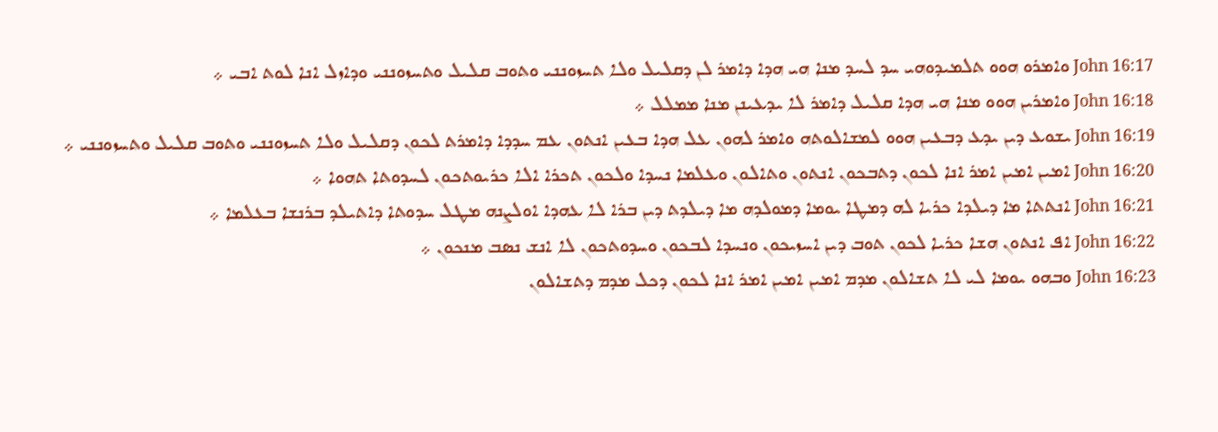John 16:17 ܘܐܡܪܘ ܗܘܘ ܬܠܡܝܕܘܗܝ ܚܕ ܠܚܕ ܡܢܐ ܗܝ ܗܕܐ ܕܐܡܪ ܠܢ ܕܩܠܝܠ ܘܠܐ ܬܚܙܘܢܢܝ ܘܬܘܒ ܩܠܝܠ ܘܬܚܙܘܢܢܝ ܘܕܐܙܠ ܐܢܐ ܠܘܬ ܐܒܝ ܀
John 16:18 ܘܐܡܪܝܢ ܗܘܘ ܡܢܐ ܗܝ ܗܕܐ ܩܠܝܠ ܕܐܡܪ ܠܐ ܝܕܥܝܢܢ ܡܢܐ ܡܡܠܠ ܀
John 16:19 ܝܫܘܥ ܕܝܢ ܝܕܥ ܕܒܥܝܢ ܗܘܘ ܠܡܫܐܠܘܬܗ ܘܐܡܪ ܠܗܘܢ ܥܠ ܗܕܐ ܒܥܝܢ ܐܢܬܘܢ ܥܡ ܚܕܕܐ ܕܐܡܪܬ ܠܟܘܢ ܕܩܠܝܠ ܘܠܐ ܬܚܙܘܢܢܝ ܘܬܘܒ ܩܠܝܠ ܘܬܚܙܘܢܢܝ ܀
John 16:20 ܐܡܝܢ ܐܡܝܢ ܐܡܪ ܐܢܐ ܠܟܘܢ ܕܬܒܟܘܢ ܐܢܬܘܢ ܘܬܐܠܘܢ ܘܥܠܡܐ ܢܚܕܐ ܘܠܟܘܢ ܬܟܪܐ ܐܠܐ ܟܪܝܘܬܟܘܢ ܠܚܕܘܬܐ ܬܗܘܐ ܀
John 16:21 ܐܢܬܬܐ ܡܐ ܕܝܠܕܐ ܟܪܝܐ ܠܗ ܕܡܛܐ ܝܘܡܐ ܕܡܘܠܕܗ ܡܐ ܕܝܠܕܬ ܕܝܢ ܒܪܐ ܠܐ ܥܗܕܐ ܐܘܠܨܢܗ ܡܛܠ ܚܕܘܬܐ ܕܐܬܝܠܕ ܒܪܢܫܐ ܒܥܠܡܐ ܀
John 16:22 ܐܦ ܐܢܬܘܢ ܗܫܐ ܟܪܝܐ ܠܟܘܢ ܬܘܒ ܕܝܢ ܐܚܙܝܟܘܢ ܘܢܚܕܐ ܠܒܟܘܢ ܘܚܕܘܬܟܘܢ ܠܐ ܐܢܫ ܢܤܒ ܡܢܟܘܢ ܀
John 16:23 ܘܒܗܘ ܝܘܡܐ ܠܝ ܠܐ ܬܫܐܠܘܢ ܡܕܡ ܐܡܝܢ ܐܡܝܢ ܐܡܪ ܐܢܐ ܠܟܘܢ ܕܟܠ ܡܕܡ ܕܬܫܐܠܘܢ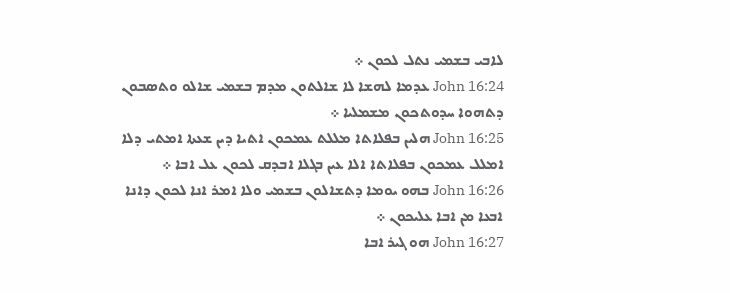ܠܐܒܝ ܒܫܡܝ ܢܬܠ ܠܟܘܢ ܀
John 16:24 ܥܕܡܐ ܠܗܫܐ ܠܐ ܫܐܠܬܘܢ ܡܕܡ ܒܫܡܝ ܫܐܠܘ ܘܬܤܒܘܢ ܕܬܗܘܐ ܚܕܘܬܟܘܢ ܡܫܡܠܝܐ ܀
John 16:25 ܗܠܝܢ ܒܦܠܐܬܐ ܡܠܠܬ ܥܡܟܘܢ ܐܬܝܐ ܕܝܢ ܫܥܬܐ ܐܡܬܝ ܕܠܐ ܐܡܠܠ ܥܡܟܘܢ ܒܦܠܐܬܐ ܐܠܐ ܥܝܢ ܒܓܠܐ ܐܒܕܩ ܠܟܘܢ ܥܠ ܐܒܐ ܀
John 16:26 ܒܗܘ ܝܘܡܐ ܕܬܫܐܠܘܢ ܒܫܡܝ ܘܠܐ ܐܡܪ ܐܢܐ ܠܟܘܢ ܕܐܢܐ ܐܒܥܐ ܡܢ ܐܒܐ ܥܠܝܟܘܢ ܀
John 16:27 ܗܘ ܓܝܪ ܐܒܐ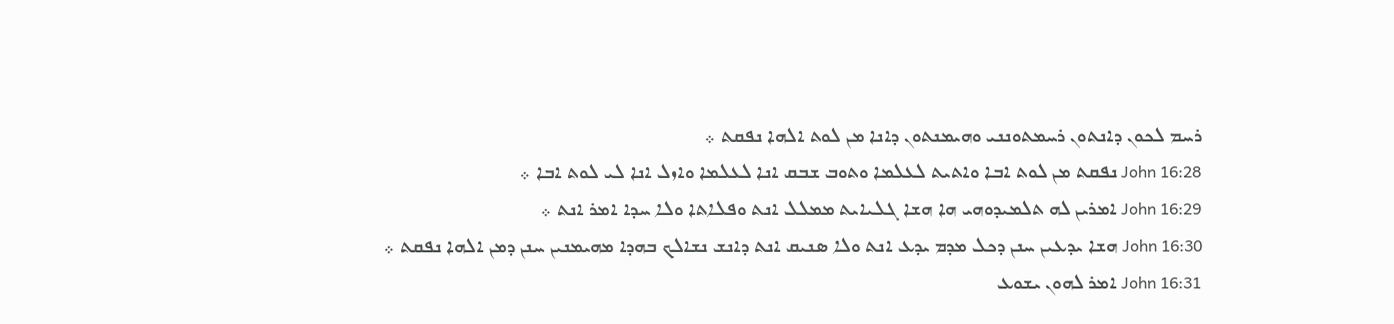ܪܚܡ ܠܟܘܢ ܕܐܢܬܘܢ ܪܚܡܬܘܢܢܝ ܘܗܝܡܢܬܘܢ ܕܐܢܐ ܡܢ ܠܘܬ ܐܠܗܐ ܢܦܩܬ ܀
John 16:28 ܢܦܩܬ ܡܢ ܠܘܬ ܐܒܐ ܘܐܬܝܬ ܠܥܠܡܐ ܘܬܘܒ ܫܒܩ ܐܢܐ ܠܥܠܡܐ ܘܐܙܠ ܐܢܐ ܠܝ ܠܘܬ ܐܒܐ ܀
John 16:29 ܐܡܪܝܢ ܠܗ ܬܠܡܝܕܘܗܝ ܗܐ ܗܫܐ ܓܠܝܐܝܬ ܡܡܠܠ ܐܢܬ ܘܦܠܐܬܐ ܘܠܐ ܚܕܐ ܐܡܪ ܐܢܬ ܀
John 16:30 ܗܫܐ ܝܕܥܝܢ ܚܢܢ ܕܟܠ ܡܕܡ ܝܕܥ ܐܢܬ ܘܠܐ ܤܢܝܩ ܐܢܬ ܕܐܢܫ ܢܫܐܠܟ ܒܗܕܐ ܡܗܝܡܢܝܢ ܚܢܢ ܕܡܢ ܐܠܗܐ ܢܦܩܬ ܀
John 16:31 ܐܡܪ ܠܗܘܢ ܝܫܘܥ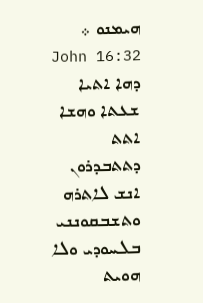ܗܝܡܢܘ ܀
John 16:32 ܕܗܐ ܐܬܝܐ ܫܥܬܐ ܘܗܫܐ ܐܬܬ ܕܬܬܒܕܪܘܢ ܐܢܫ ܠܐܬܪܗ ܘܬܫܒܩܘܢܢܝ ܒܠܚܘܕܝ ܘܠܐ ܗܘܝܬ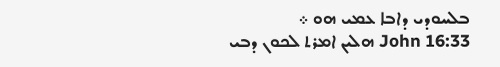ܒܠܚܘܕܝ ܕܐܒܐ ܥܡܝ ܗܘ ܀
John 16:33 ܗܠܝܢ ܐܡܪܬ ܠܟܘܢ ܕܒܝ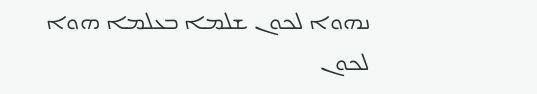ܢܗܘܐ ܠܟܘܢ ܫܠܡܐ ܒܥܠܡܐ ܗܘܐ ܠܟܘܢ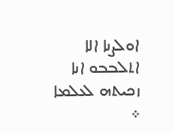ܐܘܠܨܢܐ ܐܠܐ ܐܬܠܒܒܘ ܐܢܐ ܙܟܝܬܗ ܠܥܠܡܐ ܀